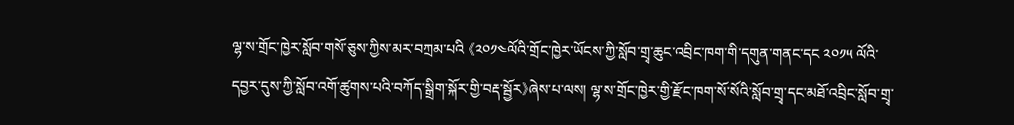ལྷ་ས་གྲོང་ཁྱེར་སློབ་གསོ་ཅུས་ཀྱིས་མར་བཀྲམ་པའི 《༢༠༡༤ལོའི་གྲོང་ཁྱེར་ཡོངས་ཀྱི་སློབ་གྲྭ་ཆུང་འབྲིང་ཁག་གི་དགུན་གནང་དང ༢༠༡༥ ལོའི་དབྱར་དུས་ཀྱི་སློབ་འགོ་ཚུགས་པའི་བཀོད་སྒྲིག་སྐོར་གྱི་བརྡ་སྦྱོར》ཞེས་པ་ལས། ལྷ་ས་གྲོང་ཁྱེར་གྱི་རྫོང་ཁག་སོ་སོའི་སློབ་གྲྭ་དང་མཐོ་འབྲིང་སློབ་གྲྭ་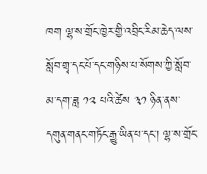ཁག ལྷ་ས་གྲོང་ཁྱེར་གྱི་འབྲིང་རིམ་ཆེད་ལས་སློབ་གྲྭ་དང་པོ་དང་གཉིས་པ་སོགས་ཀྱི་སློབ་མ་དག་ཟླ ༡༢ པའི་ཚེས ༣༡ ཉིན་ནས་དགུན་གནང་གཏོང་རྒྱུ་ཡིན་པ་དང་། ལྷ་ས་གྲོང་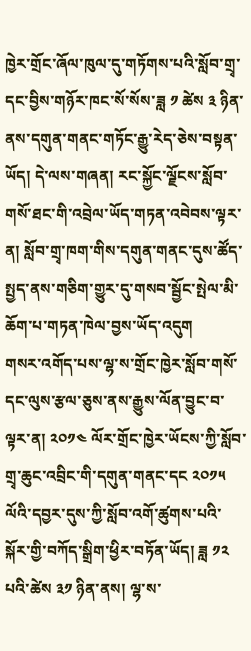ཁྱེར་གྲོང་ཞོལ་ཁུལ་དུ་གཏོགས་པའི་སློབ་གྲྭ་དང་བྱིས་གཉོར་ཁང་སོ་སོས་ཟླ ༡ ཚེས ༣ ཉིན་ནས་དགུན་གནང་གཏོང་རྒྱུ་རེད་ཅེས་བསྟན་ཡོད། དེ་ལས་གཞན། རང་སྐྱོང་ལྗོངས་སློབ་གསོ་ཐང་གི་འབྲེལ་ཡོད་གཏན་འབེབས་ལྟར་ན། སློབ་གྲྭ་ཁག་གིས་དགུན་གནང་དུས་ཚོད་སྤྱད་ནས་གཅིག་གྱུར་དུ་གསབ་སྦྱོང་སྤེལ་མི་ཆོག་པ་གཏན་ཁེལ་བྱས་ཡོད་འདུག
གསར་འགོད་པས་ལྷ་ས་གྲོང་ཁྱེར་སློབ་གསོ་དང་ལུས་རྩལ་ཅུས་ནས་རྒྱུས་ལོན་བྱུང་བ་ལྟར་ན། ༢༠༡༤ ལོར་གྲོང་ཁྱེར་ཡོངས་ཀྱི་སློབ་གྲྭ་ཆུང་འབྲིང་གི་དགུན་གནང་དང ༢༠༡༥ ལོའི་དབྱར་དུས་ཀྱི་སློབ་འགོ་ཚུགས་པའི་སྐོར་གྱི་བཀོད་སྒྲིག་ཕྱིར་བཏོན་ཡོད། ཟླ ༡༢ པའི་ཚེས ༣༡ ཉིན་ནས། ལྷ་ས་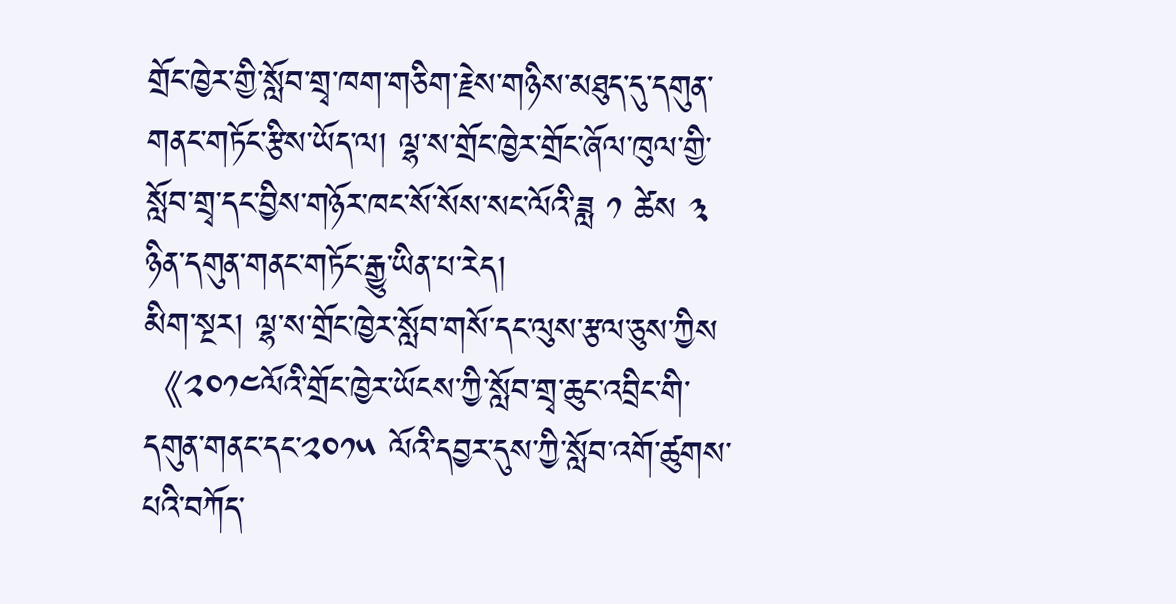གྲོང་ཁྱེར་གྱི་སློབ་གྲྭ་ཁག་གཅིག་རྗེས་གཉིས་མཐུད་དུ་དགུན་གནང་གཏོང་རྩིས་ཡོད་ལ། ལྷ་ས་གྲོང་ཁྱེར་གྲོང་ཞོལ་ཁུལ་གྱི་སློབ་གྲྭ་དང་བྱིས་གཉོར་ཁང་སོ་སོས་སང་ལོའི་ཟླ ༡ ཚེས ༣ ཉིན་དགུན་གནང་གཏོང་རྒྱུ་ཡིན་པ་རེད།
མིག་སྔར། ལྷ་ས་གྲོང་ཁྱེར་སློབ་གསོ་དང་ལུས་རྩལ་ཅུས་ཀྱིས 《༢༠༡༤ལོའི་གྲོང་ཁྱེར་ཡོངས་ཀྱི་སློབ་གྲྭ་ཆུང་འབྲིང་གི་དགུན་གནང་དང་༢༠༡༥ ལོའི་དབྱར་དུས་ཀྱི་སློབ་འགོ་ཚུགས་པའི་བཀོད་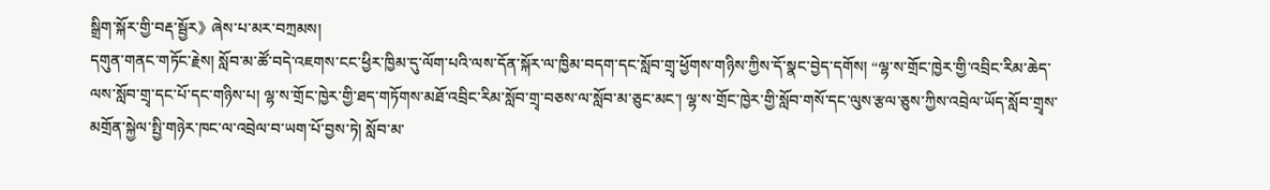སྒྲིག་སྐོར་གྱི་བརྡ་སྦྱོར》ཞེས་པ་མར་བཀྲམས།
དགུན་གནང་གཏོང་རྗེས། སློབ་མ་ཚོ་བདེ་འཇགས་ངང་ཕྱིར་ཁྱིམ་དུ་ལོག་པའི་ལས་དོན་སྐོར་ལ་ཁྱིམ་བདག་དང་སློབ་གྲྭ་ཕྱོགས་གཉིས་ཀྱིས་དོ་སྣང་བྱེད་དགོས། “ལྷ་ས་གྲོང་ཁྱེར་གྱི་འབྲིང་རིམ་ཆེད་ལས་སློབ་གྲྭ་དང་པོ་དང་གཉིས་པ། ལྷ་ས་གྲོང་ཁྱེར་གྱི་ཐད་གཏོགས་མཐོ་འབྲིང་རིམ་སློབ་གྲྭ་བཅས་ལ་སློབ་མ་ཅུང་མང་། ལྷ་ས་གྲོང་ཁྱེར་གྱི་སློབ་གསོ་དང་ལུས་རྩལ་ཅུས་ཀྱིས་འབྲེལ་ཡོད་སློབ་གྲྭས་མགྲོན་སྐྱེལ་སྤྱི་གཉེར་ཁང་ལ་འབྲེལ་བ་ཡག་པོ་བྱས་ཏེ། སློབ་མ་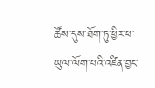ཚོས་དུས་ཐོག་ཏུ་ཕྱིར་ཕ་ཡུལ་ལོག་པའི་འཛིན་བྱང་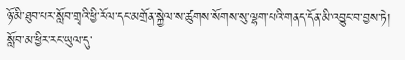ཉོ་མི་ཐུབ་པར་སློབ་གྲྭའི་ཕྱི་རོལ་དང་མགྲོན་སྐྱེལ་ས་ཚུགས་སོགས་སུ་ལྷག་པའི་གནད་དོན་མི་འབྱུང་བ་བྱས་ཏེ། སློབ་མ་ཕྱིར་རང་ཡུལ་དུ་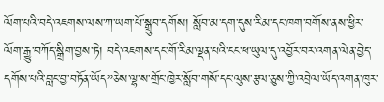ལོག་པའི་བདེ་འཇགས་ལས་ཀ་ཡག་པོ་སྒྲུབ་དགོས། སློབ་མ་དག་དུས་རིམ་དང་ཁག་བགོས་ནས་ཕྱིར་ལོག་རྒྱུ་བཀོད་སྒྲིག་བྱས་ཏེ། བདེ་འཇགས་དང་གོ་རིམ་ལྡན་པའི་ངང་ཕ་ཡུལ་དུ་འབྱོར་བར་འགན་ལེན་བྱེད་དགོས་པའི་བླང་བྱ་བཏོན་ཡོད”ཅེས་ལྷ་ས་གྲོང་ཁྱེར་སློབ་གསོ་དང་ལུས་རྩལ་ཅུས་ཀྱི་འབྲེལ་ཡོད་འགན་ཁུར་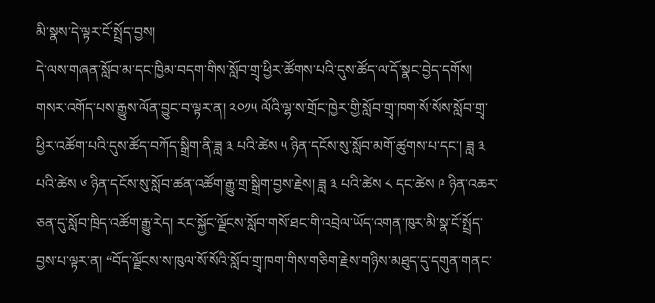མི་སྣས་དེ་ལྟར་ངོ་སྤྲོད་བྱས།
དེ་ལས་གཞན་སློབ་མ་དང་ཁྱིམ་བདག་གིས་སློབ་གྲྭ་ཕྱིར་ཚོགས་པའི་དུས་ཚོད་ལ་དོ་སྣང་བྱེད་དགོས། གསར་འགོད་པས་རྒྱུས་ལོན་བྱུང་བ་ལྟར་ན། ༢༠༡༥ ལོའི་ལྷ་ས་གྲོང་ཁྱེར་གྱི་སློབ་གྲྭ་ཁག་སོ་སོས་སློབ་གྲྭ་ཕྱིར་འཚོག་པའི་དུས་ཚོད་བཀོད་སྒྲིག་ནི་ཟླ ༣ པའི་ཚེས ༥ ཉིན་དངོས་སུ་སློབ་མགོ་ཚུགས་པ་དང་། ཟླ ༣ པའི་ཚེས ༦ ཉིན་དངོས་སུ་སློབ་ཚན་འཚོག་རྒྱུ་གྲ་སྒྲིག་བྱས་རྗེས། ཟླ ༣ པའི་ཚེས ༨ དང་ཚེས ༩ ཉིན་འཆར་ཅན་དུ་སློབ་ཁྲིད་འཚོག་རྒྱུ་རེད། རང་སྐྱོང་ལྗོངས་སློབ་གསོ་ཐང་གི་འབྲེལ་ཡོད་འགན་ཁུར་མི་སྣ་ངོ་སྤྲོད་བྱས་པ་ལྟར་ན། “བོད་ལྗོངས་ས་ཁུལ་སོ་སོའི་སློབ་གྲྭ་ཁག་གིས་གཅིག་རྗེས་གཉིས་མཐུད་དུ་དགུན་གནང་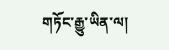གཏོང་རྒྱུ་ཡིན་ལ།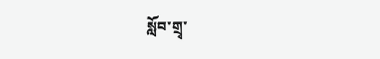སློབ་གྲྭ་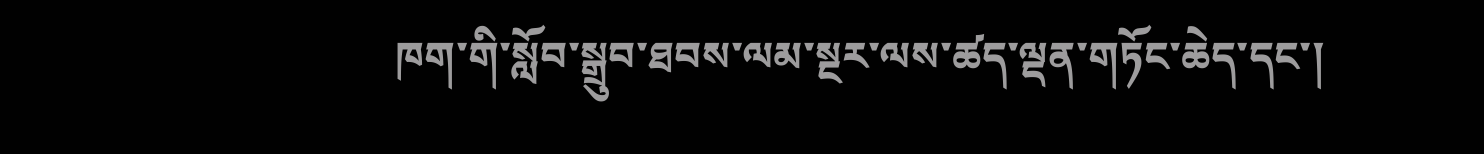ཁག་གི་སློབ་སྒྲུབ་ཐབས་ལམ་སྔར་ལས་ཚད་ལྡན་གཏོང་ཆེད་དང་།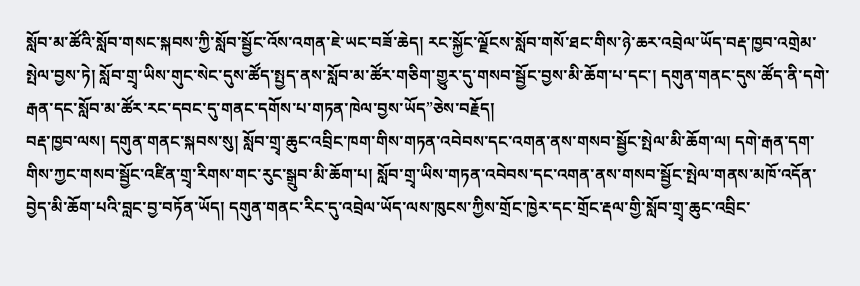སློབ་མ་ཚོའི་སློབ་གསང་སྐབས་ཀྱི་སློབ་སྦྱོང་འོས་འགན་ཇེ་ཡང་བཟོ་ཆེད། རང་སྐྱོང་ལྗོངས་སློབ་གསོ་ཐང་གིས་ཉེ་ཆར་འབྲེལ་ཡོད་བརྡ་ཁྱབ་འགྲེམ་སྤེལ་བྱས་ཏེ། སློབ་གྲྭ་ཡིས་གུང་སེང་དུས་ཚོད་སྤྱད་ནས་སློབ་མ་ཚོར་གཅིག་གྱུར་དུ་གསབ་སྦྱོང་བྱས་མི་ཆོག་པ་དང་། དགུན་གནང་དུས་ཚོད་ནི་དགེ་རྒན་དང་སློབ་མ་ཚོར་རང་དབང་དུ་གནང་དགོས་པ་གཏན་ཁེལ་བྱས་ཡོད”ཅེས་བརྗོད།
བརྡ་ཁྱབ་ལས། དགུན་གནང་སྐབས་སུ། སློབ་གྲྭ་ཆུང་འབྲིང་ཁག་གིས་གཏན་འབེབས་དང་འགན་ནས་གསབ་སྦྱོང་སྤེལ་མི་ཆོག་ལ། དགེ་རྒན་དག་གིས་ཀྱང་གསབ་སྦྱོང་འཛིན་གྲྭ་རིགས་གང་རུང་སྒྲུབ་མི་ཆོག་པ། སློབ་གྲྭ་ཡིས་གཏན་འབེབས་དང་འགན་ནས་གསབ་སྦྱོང་སྤེལ་གནས་མཁོ་འདོན་བྱེད་མི་ཆོག་པའི་བླང་བྱ་བཏོན་ཡོད། དགུན་གནང་རིང་དུ་འབྲེལ་ཡོད་ལས་ཁུངས་ཀྱིས་གྲོང་ཁྱེར་དང་གྲོང་རྡལ་གྱི་སློབ་གྲྭ་ཆུང་འབྲིང་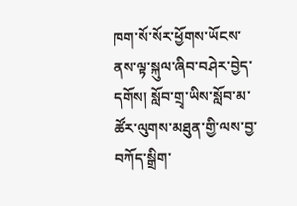ཁག་སོ་སོར་ཕྱོགས་ཡོངས་ནས་ལྟ་སྐུལ་ཞིབ་བཤེར་བྱེད་དགོས། སློབ་གྲྭ་ཡིས་སློབ་མ་ཚོར་ལུགས་མཐུན་གྱི་ལས་བྱ་བཀོད་སྒྲིག་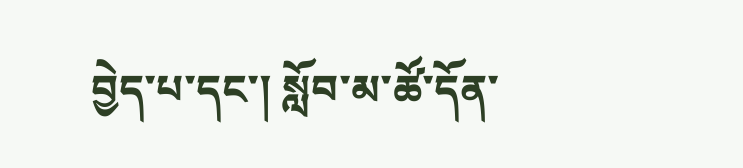བྱེད་པ་དང་། སློབ་མ་ཚོ་དོན་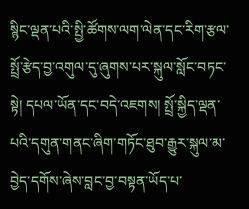སྙིང་ལྡན་པའི་སྤྱི་ཚོགས་ལག་ལེན་དང་རིག་རྩལ་སྤྲོ་རྩེད་བྱ་འགུལ་དུ་ཞུགས་པར་སྐུལ་སློང་བཏང་སྟེ། དཔལ་ཡོན་དང་བདེ་འཇགས། སྤྲོ་སྐྱིད་ལྡན་པའི་དགུན་གནང་ཞིག་གཏོང་ཐུབ་རྒྱུར་སྐུལ་མ་བྱེད་དགོས་ཞེས་བླང་བྱ་བསྟན་ཡོད་པ་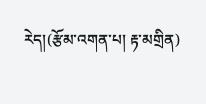རེད།(རྩོམ་འགན་པ། རྟ་མགྲིན)